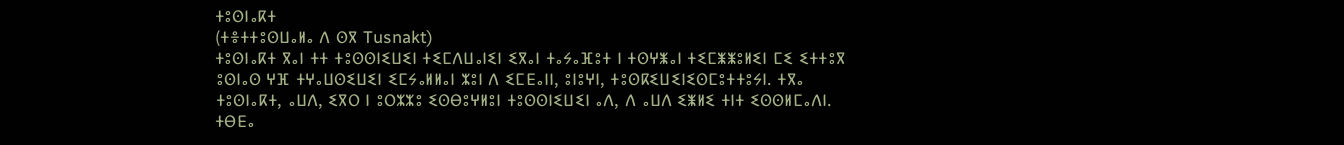ⵜⵓⵙⵏⴰⴽⵜ
(ⵜⴻⵜⵜⵓⵙⵡⴰⵍⴰ ⴷ ⵙⴳ Tusnakt)
ⵜⵓⵙⵏⴰⴽⵜ ⴳⴰⵏ ⵜⵜ ⵜⵓⵙⵙⵏⵉⵡⵉⵏ ⵜⵉⵎⴷⵡⴰⵏⵉⵏ ⵉⴳⴰⵏ ⵜⴰⵢⴰⴼⵓⵜ ⵏ ⵜⵙⵖⵥⴰⵏ ⵜⵉⵎⵥⵥⵓⵍⵉⵏ ⵎⵉ ⵉⵜⵜⵓⴳ ⵓⵙⵏⴰⵙ ⵖⴼ ⵜⵖⴰⵡⵙⵉⵡⵉⵏ ⵉⵎⵢⴰⵍⵍⴰⵏ ⵣⵓⵏ ⴷ ⵉⵎⴹⴰⵏⵏ, ⵓⵏⵓⵖⵏ, ⵜⵓⵙⴽⵉⵡⵉⵏⵉⵙⵎⵓⵜⵜⵓⵢⵏ. ⵜⴳⴰ ⵜⵓⵙⵏⴰⴽⵜ, ⴰⵡⴷ, ⵉⴳⵔ ⵏ ⵓⵔⵣⵣⵓ ⵉⵙⴱⵓⵖⵍⵓⵏ ⵜⵓⵙⵙⵏⵉⵡⵉⵏ ⴰⴷ, ⴷ ⴰⵡⴷ ⵉⵥⵍⵉ ⵜⵏⵜ ⵉⵙⵙⵍⵎⴰⴷⵏ.
ⵜⴱⴹⴰ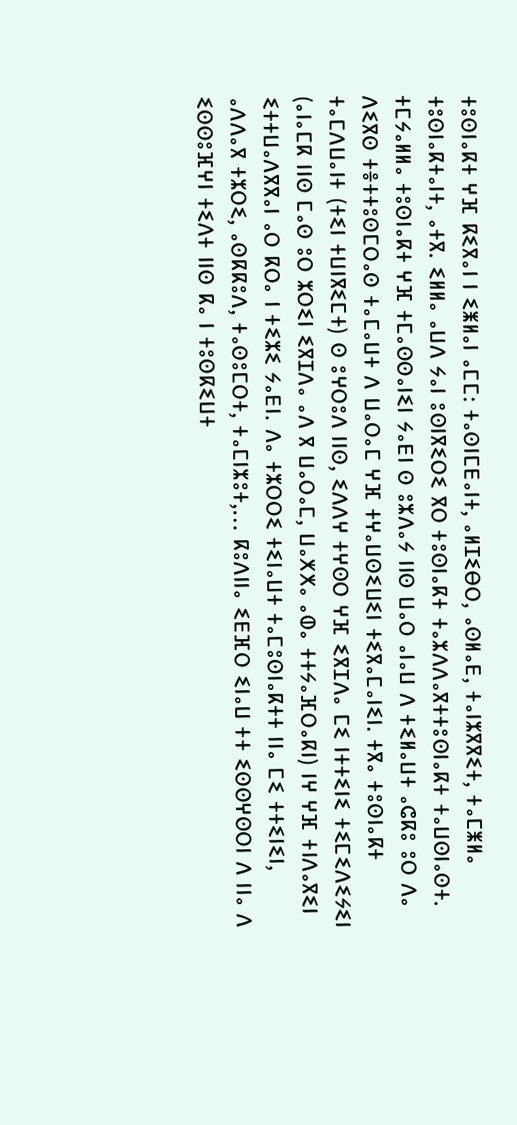ⵜⵓⵙⵏⴰⴽⵜ ⵖⴼ ⴽⵉⴳⴰⵏ ⵏ ⵉⵥⵍⴰⵏ ⴰⵎⵎ: ⵜⴰⵙⵏⵎⴹⴰⵏⵜ, ⴰⵍⵊⵉⴱⵔ, ⴰⵙⵍⴰⴹ, ⵜⴰⵏⵣⴳⴳⵉⵜ, ⵜⴰⵎⵥⵍⴰ ⵜⵓⵙⵏⴰⴽⵜⴰⵏⵜ, ⴰⵜⴳ. ⵉⵍⵍⴰ ⴰⵡⴷ ⵢⴰⵏ ⵓⵙⵏⴳⵉⵔⵉ ⴳⵔ ⵜⵓⵙⵏⴰⴽⵜ ⵜⴰⵣⴷⴷⴰⴳⵜⵜⵓⵙⵏⴰⴽⵜ ⵜⴰⵡⵙⵏⴰⵙⵜ.
ⵜⵎⵢⴰⵍⵍⴰ ⵜⵓⵙⵏⴰⴽⵜ ⵖⴼ ⵜⵎⴰⵙⵙⴰⵏⵉⵏ ⵢⴰⴹⵏ ⵙ ⵓⵣⴷⴰⵢ ⵏⵏⵙ ⵡⴰⵔ ⴰⵏⴰⵡ ⴷ ⵜⵉⵍⴰⵡⵜ ⴰⵛⴽⵓ ⵓⵔ ⴷⴰ ⴷⵉⴳⵙ ⵜⴻⵜⵜⵓⵙⵎⵔⴰⵙ ⵜⴰⵎⴰⵡⵜ ⴷ ⵡⴰⵔⴰⵎ ⵖⴼ ⵜⵖⴰⵡⵙⵉⵡⵉⵏ ⵜⵉⴳⴰⵎⴰⵏⵉⵏ. ⵜⴳⴰ ⵜⵓⵙⵏⴰⴽⵜ ⵜⴰⵎⴷⵡⴰⵏⵜ (ⵜⵉⵏ ⵜⵡⵏⴳⵉⵎⵜ) ⵙ ⵓⵖⵔⵓⴷ ⵏⵏⵙ, ⵉⴷⴷⵖ ⵜⵖⵙⵔ ⵖⴼ ⵉⴳⵊⴷⴰ ⵎⵉ ⵏⵜⵜⵉⵏⵉ ⵜⵉⵎⵉⴷⵉⵢⵉⵏ (ⴰⵏⴰⵎⴽ ⵏⵏⵙ ⵎⴰⵙ ⵓⵔ ⵣⵔⵉⵏ ⵉⴳⵊⴷⴰ ⴰⴷ ⴳ ⵡⴰⵔⴰⵎ, ⵡⴰⵅⵅⴰ ⴰⵀⴰ ⵜⵜⵢⴰⴼⵔⴰⴽⵏ) ⵏⵖ ⵖⴼ ⵜⵏⴷⴰⴳⵉⵏ ⵉⵜⵜⵡⴰⴷⴳⴳⴰⵏ ⴰⵔ ⴽⵔⴰ ⵏ ⵜⵉⵣⵉ ⵢⴰⴹⵏ. ⴷⴰ ⵜⵣⵔⵔⵉ ⵜⵉⵏⴰⵡⵜ ⵜⴰⵎⵓⵙⵏⴰⴽⵜⵜ ⵏⵏⴰ ⵎⵉ ⵜⵜⵉⵏⵉⵏ, ⴰⴷⴷⴰⴳ ⵜⵣⵔⵉ, ⴰⵙⴽⴽⵓⴷ, ⵜⴰⵙⵓⵎⵔⵜ, ⵜⴰⵎⵏⵣⵓⵜ,… ⴽⵓⴷⵏⵏⴰ ⵉⴹⴼⵔ ⵉⵏⴰⵡ ⵜⵜ ⵉⵙⵙⵖⵙⵔⵏ ⴷ ⵏⵏⴰ ⴷ ⵉⵙⵙⵓⴼⵖⵏ ⵜⵉⴷⵜ ⵏⵏⵙ ⴽⴰ ⵏ ⵜⵓⵙⴽⵉⵡⵜ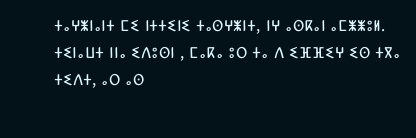ⵜⴰⵖⵥⵏⴰⵏⵜ ⵎⵉ ⵏⵜⵜⵉⵏⵉ ⵜⴰⵙⵖⵥⵏⵜ, ⵏⵖ ⴰⵙⴽⴰⵏ ⴰⵎⵥⵥⵓⵍ. ⵜⵉⵏⴰⵡⵜ ⵏⵏⴰ ⵉⴷⵓⵙⵏ , ⵎⴰⴽⴰ ⵓⵔ ⵜⴰ ⴷ ⵉⴼⴼⵉⵖ ⵉⵙ ⵜⴳⴰ ⵜⵉⴷⵜ, ⴰⵔ ⴰⵙ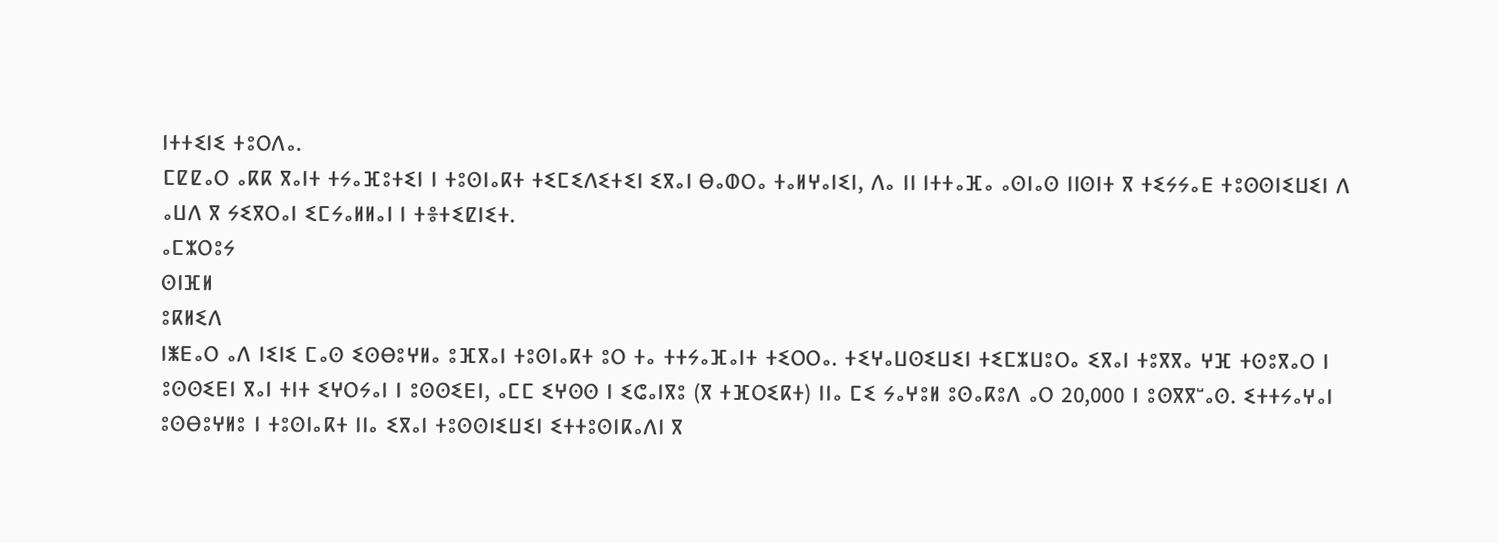ⵏⵜⵜⵉⵏⵉ ⵜⵓⵔⴷⴰ.
ⵎⵇⵇⴰⵔ ⴰⴽⴽ ⴳⴰⵏⵜ ⵜⵢⴰⴼⵓⵜⵉⵏ ⵏ ⵜⵓⵙⵏⴰⴽⵜ ⵜⵉⵎⵉⴷⵉⵜⵉⵏ ⵉⴳⴰⵏ ⴱⴰⵀⵔⴰ ⵜⴰⵍⵖⴰⵏⵉⵏ, ⴷⴰ ⵏⵏ ⵏⵜⵜⴰⴼⴰ ⴰⵙⵏⴰⵙ ⵏⵏⵙⵏⵜ ⴳ ⵜⵉⵢⵢⴰⴹ ⵜⵓⵙⵙⵏⵉⵡⵉⵏ ⴷ ⴰⵡⴷ ⴳ ⵢⵉⴳⵔⴰⵏ ⵉⵎⵢⴰⵍⵍⴰⵏ ⵏ ⵜⴻⵜⵉⵇⵏⵉⵜ.
ⴰⵎⵣⵔⵓⵢ
ⵙⵏⴼⵍ
ⵓⴽⵍⵉⴷ
ⵏⵥⴹⴰⵔ ⴰⴷ ⵏⵉⵏⵉ ⵎⴰⵙ ⵉⵙⴱⵓⵖⵍⴰ ⵓⴼⴳⴰⵏ ⵜⵓⵙⵏⴰⴽⵜ ⵓⵔ ⵜⴰ ⵜⵜⵢⴰⴼⴰⵏⵜ ⵜⵉⵔⵔⴰ. ⵜⵉⵖⴰⵡⵙⵉⵡⵉⵏ ⵜⵉⵎⵣⵡⵓⵔⴰ ⵉⴳⴰⵏ ⵜⵓⴳⴳⴰ ⵖⴼ ⵜⵙⵓⴳⴰⵔ ⵏ ⵓⵙⵙⵉⴹⵏ ⴳⴰⵏ ⵜⵏⵜ ⵉⵖⵔⵢⴰⵏ ⵏ ⵓⵙⵙⵉⴹⵏ, ⴰⵎⵎ ⵉⵖⵙⵙ ⵏ ⵉⵛⴰⵏⴳⵓ (ⴳ ⵜⴼⵔⵉⴽⵜ) ⵏⵏⴰ ⵎⵉ ⵢⴰⵖⵓⵍ ⵓⵙⴰⴽⵓⴷ ⴰⵔ 20,000 ⵏ ⵓⵙⴳⴳⵯⴰⵙ. ⵉⵜⵜⵢⴰⵖⴰⵏ ⵓⵙⴱⵓⵖⵍⵓ ⵏ ⵜⵓⵙⵏⴰⴽⵜ ⵏⵏⴰ ⵉⴳⴰⵏ ⵜⵓⵙⵙⵏⵉⵡⵉⵏ ⵉⵜⵜⵓⵙⵏⴽⴰⴷⵏ ⴳ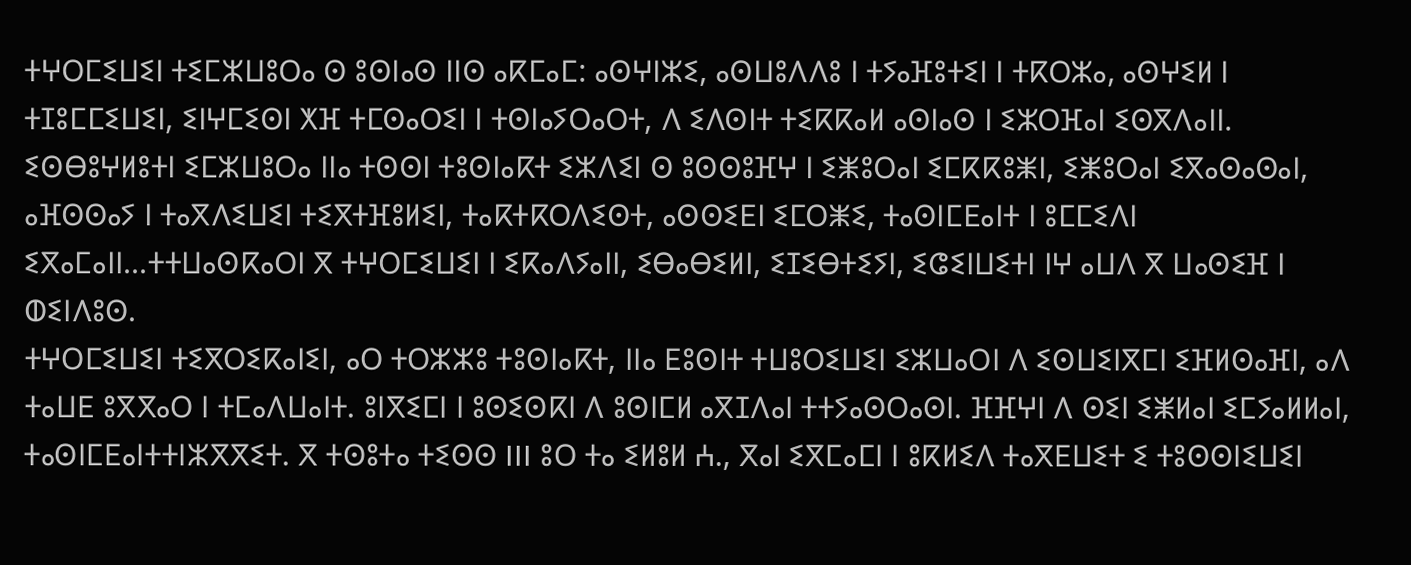ⵜⵖⵔⵎⵉⵡⵉⵏ ⵜⵉⵎⵣⵡⵓⵔⴰ ⵙ ⵓⵙⵏⴰⵙ ⵏⵏⵙ ⴰⴽⵎⴰⵎ: ⴰⵙⵖⵏⵣⵉ, ⴰⵙⵡⵓⴷⴷⵓ ⵏ ⵜⵢⴰⴼⵓⵜⵉⵏ ⵏ ⵜⴽⵔⵣⴰ, ⴰⵙⵖⵉⵍ ⵏ ⵜⵊⵓⵎⵎⵉⵡⵉⵏ, ⵉⵏⵖⵎⵉⵙⵏ ⵅⴼ ⵜⵎⵙⴰⵔⵉⵏ ⵏ ⵜⵙⵏⴰⵢⵔⴰⵔⵜ, ⴷ ⵉⴷⵙⵏⵜ ⵜⵉⴽⴽⴰⵍ ⴰⵙⵏⴰⵙ ⵏ ⵉⵣⵔⴼⴰⵏ ⵉⵙⴳⴷⴰⵏⵏ.
ⵉⵙⴱⵓⵖⵍⵓⵜⵏ ⵉⵎⵣⵡⵓⵔⴰ ⵏⵏⴰ ⵜⵙⵙⵏ ⵜⵓⵙⵏⴰⴽⵜ ⵉⵣⴷⵉⵏ ⵙ ⵓⵙⵙⵓⴼⵖ ⵏ ⵉⵥⵓⵔⴰⵏ ⵉⵎⴽⴽⵓⵥⵏ, ⵉⵥⵓⵔⴰⵏ ⵉⴳⴰⵙⴰⵙⴰⵏ, ⴰⴼⵙⵙⴰⵢ ⵏ ⵜⴰⴳⴷⵉⵡⵉⵏ ⵜⵉⴳⵜⴼⵓⵍⵉⵏ, ⵜⴰⴽⵜⴽⵔⴷⵉⵙⵜ, ⴰⵙⵙⵉⴹⵏ ⵉⵎⵔⵥⵉ, ⵜⴰⵙⵏⵎⴹⴰⵏⵜ ⵏ ⵓⵎⵎⵉⴷⵏ ⵉⴳⴰⵎⴰⵏⵏ...ⵜⵜⵡⴰⵙⴽⴰⵔⵏ ⴳ ⵜⵖⵔⵎⵉⵡⵉⵏ ⵏ ⵉⴽⴰⴷⵢⴰⵏⵏ, ⵉⴱⴰⴱⵉⵍⵏ, ⵉⵊⵉⴱⵜⵉⵢⵏ, ⵉⵛⵉⵏⵡⵉⵜⵏ ⵏⵖ ⴰⵡⴷ ⴳ ⵡⴰⵙⵉⴼ ⵏ ⵀⵉⵏⴷⵓⵙ.
ⵜⵖⵔⵎⵉⵡⵉⵏ ⵜⵉⴳⵔⵉⴽⴰⵏⵉⵏ, ⴰⵔ ⵜⵔⵣⵣⵓ ⵜⵓⵙⵏⴰⴽⵜ, ⵏⵏⴰ ⴹⵓⵙⵏⵜ ⵜⵡⵓⵔⵉⵡⵉⵏ ⵉⵣⵡⴰⵔⵏ ⴷ ⵉⵙⵡⵉⵏⴳⵎⵏ ⵉⴼⵍⵙⴰⴼⵏ, ⴰⴷ ⵜⴰⵡⴹ ⵓⴳⴳⴰⵔ ⵏ ⵜⵎⴰⴷⵡⴰⵏⵜ. ⵓⵏⴳⵉⵎⵏ ⵏ ⵓⵙⵉⵙⴽⵏ ⴷ ⵓⵙⵏⵎⵍ ⴰⴳⵊⴷⴰⵏ ⵜⵜⵢⴰⵙⵔⴰⵙⵏ. ⴼⴼⵖⵏ ⴷ ⵙⵉⵏ ⵉⵥⵍⴰⵏ ⵉⵎⵢⴰⵍⵍⴰⵏ, ⵜⴰⵙⵏⵎⴹⴰⵏⵜⵜⵏⵣⴳⴳⵉⵜ. ⴳ ⵜⵙⵓⵜⴰ ⵜⵉⵙⵙ III ⵓⵔ ⵜⴰ ⵉⵍⵓⵍ ⵄ., ⴳⴰⵏ ⵉⴳⵎⴰⵎⵏ ⵏ ⵓⴽⵍⵉⴷ ⵜⴰⴳⴹⵡⵉⵜ ⵉ ⵜⵓⵙⵙⵏⵉⵡⵉⵏ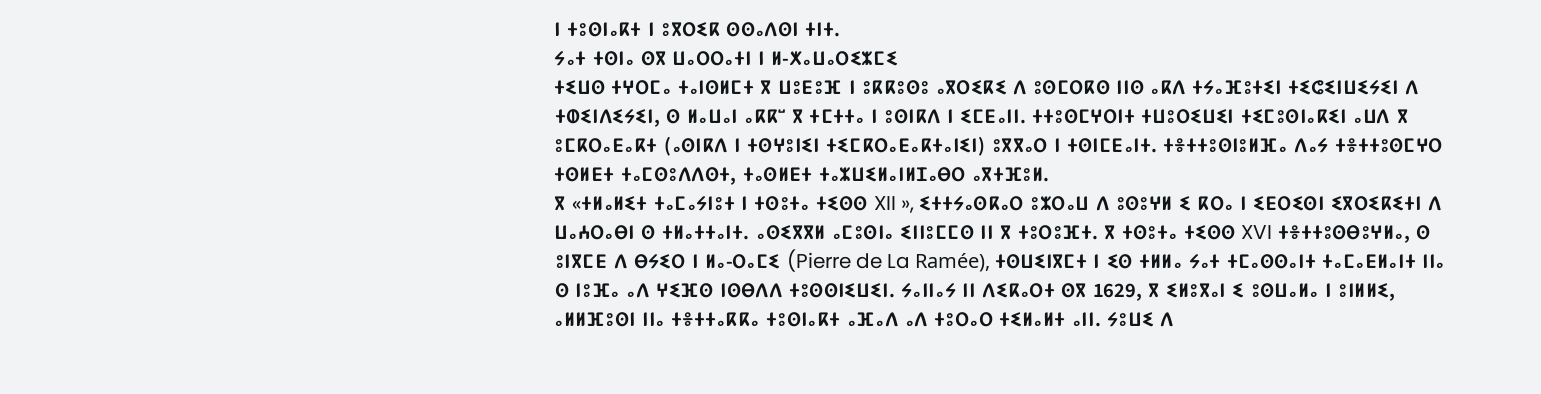ⵏ ⵜⵓⵙⵏⴰⴽⵜ ⵏ ⵓⴳⵔⵉⴽ ⵙⵙⴰⴷⵙⵏ ⵜⵏⵜ.
ⵢⴰⵜ ⵜⵙⵏⴰ ⵙⴳ ⵡⴰⵔⵔⴰⵜⵏ ⵏ ⵍ-ⵅⴰⵡⴰⵔⵉⵣⵎⵉ
ⵜⵉⵡⵙ ⵜⵖⵔⵎⴰ ⵜⴰⵏⵙⵍⵎⵜ ⴳ ⵡⵓⴹⵓⴼ ⵏ ⵓⴽⴽⵓⵙⵓ ⴰⴳⵔⵉⴽⵉ ⴷ ⵓⵙⵎⵔⴽⵙ ⵏⵏⵙ ⴰⴽⴷ ⵜⵢⴰⴼⵓⵜⵉⵏ ⵜⵉⵛⵉⵏⵡⵉⵢⵉⵏ ⴷ ⵜⵀⵉⵏⴷⵉⵢⵉⵏ, ⵙ ⵍⴰⵡⴰⵏ ⴰⴽⴽⵯ ⴳ ⵜⵎⵜⵜⴰ ⵏ ⵓⵙⵏⴽⴷ ⵏ ⵉⵎⴹⴰⵏⵏ. ⵜⵜⵓⵙⵎⵖⵔⵏⵜ ⵜⵡⵓⵔⵉⵡⵉⵏ ⵜⵉⵎⵓⵙⵏⴰⴽⵉⵏ ⴰⵡⴷ ⴳ ⵓⵎⴽⵔⴰⴹⴰⴽⵜ (ⴰⵙⵏⴽⴷ ⵏ ⵜⵙⵖⵓⵏⵉⵏ ⵜⵉⵎⴽⵔⴰⴹⴰⴽⵜⴰⵏⵉⵏ) ⵓⴳⴳⴰⵔ ⵏ ⵜⵙⵏⵎⴹⴰⵏⵜ. ⵜⴻⵜⵜⵓⵙⵏⵓⵍⴼⴰ ⴷⴰⵢ ⵜⴻⵜⵜⵓⵙⵎⵖⵔ ⵜⵙⵍⴹⵜ ⵜⴰⵎⵙⵓⴷⴷⵙⵜ, ⵜⴰⵙⵍⴹⵜ ⵜⴰⵣⵡⵉⵍⴰⵏⵍⵊⴰⴱⵔ ⴰⴳⵜⴼⵓⵍ.
ⴳ «ⵜⵍⴰⵍⵉⵜ ⵜⴰⵎⴰⵢⵏⵓⵜ ⵏ ⵜⵙⵓⵜⴰ ⵜⵉⵙⵙ XII », ⵉⵜⵜⵢⴰⵙⴽⴰⵔ ⵓⵣⵔⴰⵡ ⴷ ⵓⵙⵓⵖⵍ ⵉ ⴽⵔⴰ ⵏ ⵉⴹⵔⵉⵙⵏ ⵉⴳⵔⵉⴽⵉⵜⵏ ⴷ ⵡⴰⵄⵔⴰⴱⵏ ⵙ ⵜⵍⴰⵜⵜⴰⵏⵜ. ⴰⵙⵉⴳⴳⵍ ⴰⵎⵓⵙⵏⴰ ⵉⵏⵏⵓⵎⵎⵙ ⵏⵏ ⴳ ⵜⵓⵔⵓⴼⵜ. ⴳ ⵜⵙⵓⵜⴰ ⵜⵉⵙⵙ XVI ⵜⴻⵜⵜⵓⵙⴱⵓⵖⵍⴰ, ⵙ ⵓⵏⴳⵎⴹ ⴷ ⴱⵢⵉⵔ ⵏ ⵍⴰ-ⵔⴰⵎⵉ (Pierre de La Ramée), ⵜⵙⵡⵉⵏⴳⵎⵜ ⵏ ⵉⵙ ⵜⵍⵍⴰ ⵢⴰⵜ ⵜⵎⴰⵙⵙⴰⵏⵜ ⵜⴰⵎⴰⴹⵍⴰⵏⵜ ⵏⵏⴰ ⵙ ⵏⵓⴼⴰ ⴰⴷ ⵖⵉⴼⵙ ⵏⵙⴱⴷⴷ ⵜⵓⵙⵙⵏⵉⵡⵉⵏ. ⵢⴰⵏⵏⴰⵢ ⵏⵏ ⴷⵉⴽⴰⵔⵜ ⵙⴳ 1629, ⴳ ⵉⵍⵓⴳⴰⵏ ⵉ ⵓⵙⵡⴰⵍⴰ ⵏ ⵓⵏⵍⵍⵉ, ⴰⵍⵍⴼⵓⵙⵏ ⵏⵏⴰ ⵜⴻⵜⵜⴰⴽⴽⴰ ⵜⵓⵙⵏⴰⴽⵜ ⴰⴼⴰⴷ ⴰⴷ ⵜⵓⵔⴰⵔ ⵜⵉⵍⴰⵍⵜ ⴰⵏⵏ. ⵢⵓⵡⵉ ⴷ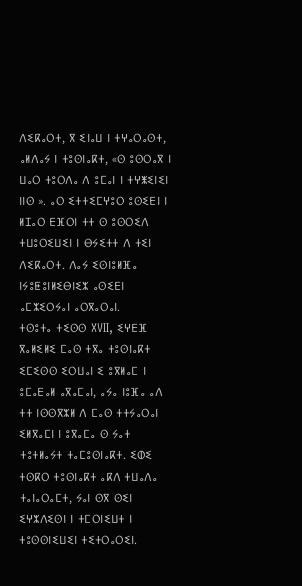ⴷⵉⴽⴰⵔⵜ, ⴳ ⵉⵏⴰⵡ ⵏ ⵜⵖⴰⵔⴰⵙⵜ, ⴰⵍⴷⴰⵢ ⵏ ⵜⵓⵙⵏⴰⴽⵜ, «ⵙ ⵓⵙⵔⴰⴳ ⵏ ⵡⴰⵔ ⵜⵓⵔⴷⴰ ⴷ ⵓⵎⴰⵏ ⵏ ⵜⵖⵥⵉⵏⵉⵏ ⵏⵏⵙ ». ⴰⵔ ⵉⵜⵜⵉⵎⵖⵓⵔ ⵓⵙⵉⴹⵏ ⵏ ⵍⵊⴰⵔ ⴹⴼⵔⵏ ⵜⵜ ⵙ ⵓⵙⵔⵉⴷ ⵜⵡⵓⵔⵉⵡⵉⵏ ⵏ ⴱⵢⵉⵜⵜ ⴷ ⵜⵉⵏ ⴷⵉⴽⴰⵔⵜ. ⴷⴰⵢ ⵉⵙⵏⵓⵍⴼⴰ ⵏⵢⵓⵟⵓⵏⵍⵉⴱⵏⵉⵣ ⴰⵙⵉⴹⵏ ⴰⵎⵣⵉⵔⵢⴰⵏ ⴰⵔⴳⴰⵔⴰⵏ.
ⵜⵙⵓⵜⴰ ⵜⵉⵙⵙ XVII, ⵉⵖⴹⴼ ⴳⴰⵍⵉⵍⵉ ⵎⴰⵙ ⵜⴳⴰ ⵜⵓⵙⵏⴰⴽⵜ ⵉⵎⵉⵙⵙ ⵉⵔⵡⴰⵏ ⵉ ⵓⴳⵍⴰⵎ ⵏ ⵓⵎⴰⴹⴰⵍ ⴰⴳⴰⵎⴰⵏ, ⴰⵢⴰ ⵏⵓⴼⴰ ⴰⴷ ⵜⵜ ⵏⵙⵙⴳⵣⵍ ⴷ ⵎⴰⵙ ⵜⵜⵢⴰⵔⴰⵏ ⵉⵍⴳⴰⵎⵏ ⵏ ⵓⴳⴰⵎⴰ ⵙ ⵢⴰⵜ ⵜⵓⵜⵍⴰⵢⵜ ⵜⴰⵎⵓⵙⵏⴰⴽⵜ. ⵉⵀⵉ ⵜⵙⴽⵔ ⵜⵓⵙⵏⴰⴽⵜ ⴰⴽⴷ ⵜⵡⴰⴷⴰ ⵜⴰⵏⴰⵔⴰⵎⵜ, ⵢⴰⵏ ⵙⴳ ⵙⵉⵏ ⵉⵖⵣⴷⵉⵙⵏ ⵏ ⵜⵎⵔⵏⵉⵡⵜ ⵏ ⵜⵓⵙⵙⵏⵉⵡⵉⵏ ⵜⵉⵜⵔⴰⵔⵉⵏ.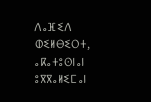ⴷⴰⴼⵉⴷ ⵀⵉⵍⴱⵉⵔⵜ, ⴰⴽⴰⵜⵓⵙⵏⴰⵏ ⵓⴳⴳⴰⵍⵉⵎⴰⵏ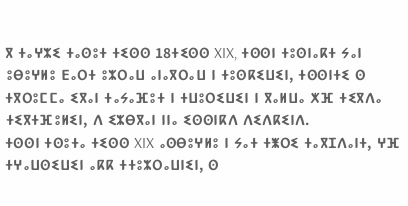ⴳ ⵜⴰⵖⵣⵉ ⵜⴰⵙⵓⵜ ⵜⵉⵙⵙ 18ⵜⵉⵙⵙ XIX, ⵜⵙⵙⵏ ⵜⵓⵙⵏⴰⴽⵜ ⵢⴰⵏ ⵓⴱⵓⵖⵍⵓ ⴹⴰⵔⵜ ⵓⵣⵔⴰⵡ ⴰⵏⴰⴳⵔⴰⵡ ⵏ ⵜⵓⵙⴽⵉⵡⵉⵏ, ⵜⵙⵙⵏⵜⵉ ⵙ ⵜⴳⵔⵓⵎⵎⴰ ⵉⴳⴰⵏ ⵜⴰⵢⴰⴼⵓⵜ ⵏ ⵜⵡⵓⵔⵉⵡⵉⵏ ⵏ ⴳⴰⵍⵡⴰ ⵅⴼ ⵜⵉⴳⴷⴰ ⵜⵉⴳⵜⴼⵓⵍⵉⵏ, ⴷ ⵉⵣⴱⴳⴰⵏ ⵏⵏⴰ ⵉⵙⵙⵏⴽⴷ ⴷⵉⴷⴽⵉⵏⴷ.
ⵜⵙⵙⵏ ⵜⵙⵓⵜⴰ ⵜⵉⵙⵙ XIX ⴰⵙⴱⵓⵖⵍⵓ ⵏ ⵢⴰⵜ ⵜⵥⵔⵉ ⵜⴰⴳⵊⴷⴰⵏⵜ, ⵖⴼ ⵜⵖⴰⵡⵙⵉⵡⵉⵏ ⴰⴽⴽ ⵜⵜⵓⵣⵔⴰⵡⵏⵉⵏ, ⵙ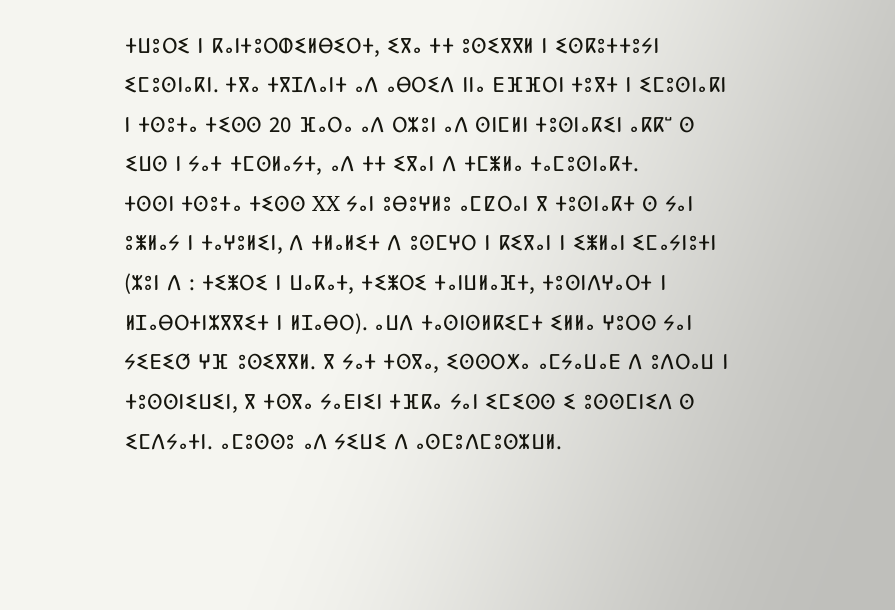ⵜⵡⵓⵔⵉ ⵏ ⴽⴰⵏⵜⵓⵔⵀⵉⵍⴱⵉⵔⵜ, ⵉⴳⴰ ⵜⵜ ⵓⵙⵉⴳⴳⵍ ⵏ ⵉⵙⴽⵓⵜⵜⵓⵢⵏ ⵉⵎⵓⵙⵏⴰⴽⵏ. ⵜⴳⴰ ⵜⴳⵊⴷⴰⵏⵜ ⴰⴷ ⴰⴱⵔⵉⴷ ⵏⵏⴰ ⴹⴼⴼⵔⵏ ⵜⵓⴳⵜ ⵏ ⵉⵎⵓⵙⵏⴰⴽⵏ ⵏ ⵜⵙⵓⵜⴰ ⵜⵉⵙⵙ 20 ⴼⴰⵔⴰ ⴰⴷ ⵔⵣⵓⵏ ⴰⴷ ⵙⵏⵎⵍⵏ ⵜⵓⵙⵏⴰⴽⵉⵏ ⴰⴽⴽⵯ ⵙ ⵉⵡⵙ ⵏ ⵢⴰⵜ ⵜⵎⵙⵍⴰⵢⵜ, ⴰⴷ ⵜⵜ ⵉⴳⴰⵏ ⴷ ⵜⵎⵥⵍⴰ ⵜⴰⵎⵓⵙⵏⴰⴽⵜ.
ⵜⵙⵙⵏ ⵜⵙⵓⵜⴰ ⵜⵉⵙⵙ XX ⵢⴰⵏ ⵓⴱⵓⵖⵍⵓ ⴰⵎⵇⵔⴰⵏ ⴳ ⵜⵓⵙⵏⴰⴽⵜ ⵙ ⵢⴰⵏ ⵓⵥⵍⴰⵢ ⵏ ⵜⴰⵖⵓⵍⵉⵏ, ⴷ ⵜⵍⴰⵍⵉⵜ ⴷ ⵓⵙⵎⵖⵔ ⵏ ⴽⵉⴳⴰⵏ ⵏ ⵉⵥⵍⴰⵏ ⵉⵎⴰⵢⵏⵓⵜⵏ (ⵣⵓⵏ ⴷ : ⵜⵉⵥⵔⵉ ⵏ ⵡⴰⴽⴰⵜ, ⵜⵉⵥⵔⵉ ⵜⴰⵏⵡⵍⴰⴼⵜ, ⵜⵓⵙⵏⴷⵖⴰⵔⵜ ⵏ ⵍⵊⴰⴱⵔⵜⵏⵣⴳⴳⵉⵜ ⵏ ⵍⵊⴰⴱⵔ). ⴰⵡⴷ ⵜⴰⵙⵏⵙⵍⴽⵉⵎⵜ ⵉⵍⵍⴰ ⵖⵓⵔⵙ ⵢⴰⵏ ⵢⵉⴹⵉⵚ ⵖⴼ ⵓⵙⵉⴳⴳⵍ. ⴳ ⵢⴰⵜ ⵜⵙⴳⴰ, ⵉⵙⵙⵔⵅⴰ ⴰⵎⵢⴰⵡⴰⴹ ⴷ ⵓⴷⵔⴰⵡ ⵏ ⵜⵓⵙⵙⵏⵉⵡⵉⵏ, ⴳ ⵜⵙⴳⴰ ⵢⴰⴹⵏⵉⵏ ⵜⴼⴽⴰ ⵢⴰⵏ ⵉⵎⵉⵙⵙ ⵉ ⵓⵙⵙⵎⵏⵉⴷ ⵙ ⵉⵎⴷⵢⴰⵜⵏ. ⴰⵎⵓⵙⵙⵓ ⴰⴷ ⵢⵉⵡⵉ ⴷ ⴰⵙⵎⵓⴷⵎⵓⵙⵣⵡⵍ.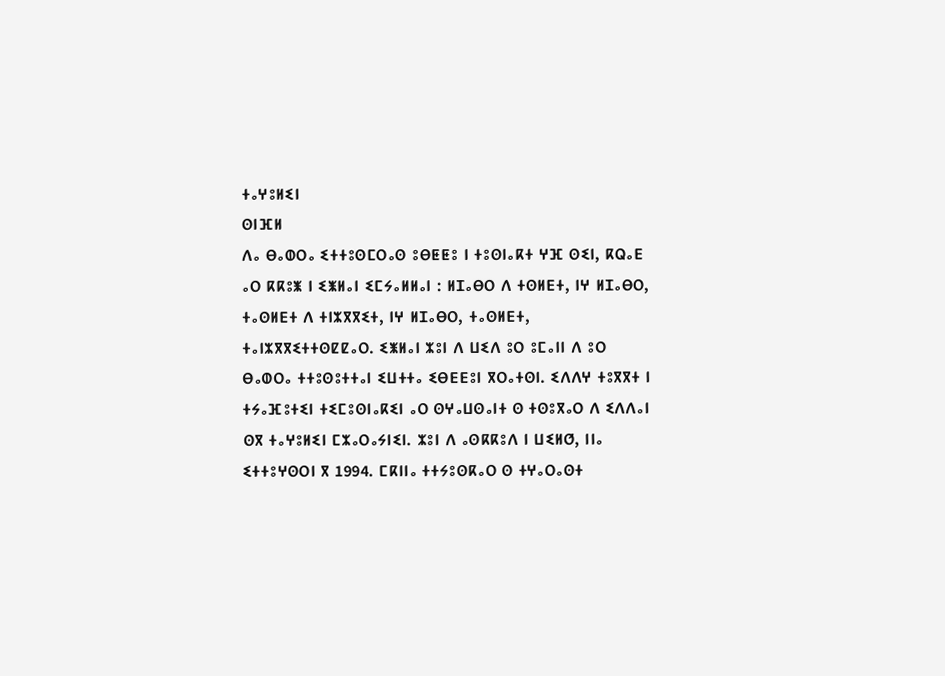ⵜⴰⵖⵓⵍⵉⵏ
ⵙⵏⴼⵍ
ⴷⴰ ⴱⴰⵀⵔⴰ ⵉⵜⵜⵓⵙⵎⵔⴰⵙ ⵓⴱⵟⵟⵓ ⵏ ⵜⵓⵙⵏⴰⴽⵜ ⵖⴼ ⵙⵉⵏ, ⴽⵕⴰⴹ ⴰⵔ ⴽⴽⵓⵥ ⵏ ⵉⵥⵍⴰⵏ ⵉⵎⵢⴰⵍⵍⴰⵏ : ⵍⵊⴰⴱⵔ ⴷ ⵜⵙⵍⴹⵜ, ⵏⵖ ⵍⵊⴰⴱⵔ, ⵜⴰⵙⵍⴹⵜ ⴷ ⵜⵏⵣⴳⴳⵉⵜ, ⵏⵖ ⵍⵊⴰⴱⵔ, ⵜⴰⵙⵍⴹⵜ, ⵜⴰⵏⵣⴳⴳⵉⵜⵜⵙⵇⵇⴰⵔ. ⵉⵥⵍⴰⵏ ⵣⵓⵏ ⴷ ⵡⵉⴷ ⵓⵔ ⵓⵎⴰⵏⵏ ⴷ ⵓⵔ ⴱⴰⵀⵔⴰ ⵜⵜⵓⵙⵓⵜⵜⴰⵏ ⵉⵡⵜⵜⴰ ⵉⴱⴹⴹⵓⵏ ⴳⵔⴰⵜⵙⵏ. ⵉⴷⴷⵖ ⵜⵓⴳⴳⵜ ⵏ ⵜⵢⴰⴼⵓⵜⵉⵏ ⵜⵉⵎⵓⵙⵏⴰⴽⵉⵏ ⴰⵔ ⵙⵖⴰⵡⵙⴰⵏⵜ ⵙ ⵜⵙⵓⴳⴰⵔ ⴷ ⵉⴷⴷⴰⵏ ⵙⴳ ⵜⴰⵖⵓⵍⵉⵏ ⵎⵣⴰⵔⴰⵢⵏⵉⵏ. ⵣⵓⵏ ⴷ ⴰⵙⴽⴽⵓⴷ ⵏ ⵡⵉⵍⵚ, ⵏⵏⴰ ⵉⵜⵜⵓⵖⵙⵔⵏ ⴳ 1994. ⵎⴽⵏⵏⴰ ⵜⵜⵢⵓⵙⴽⴰⵔ ⵙ ⵜⵖⴰⵔⴰⵙⵜ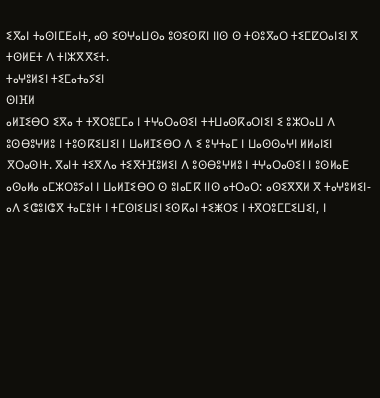ⵉⴳⴰⵏ ⵜⴰⵙⵏⵎⴹⴰⵏⵜ, ⴰⵙ ⵉⵙⵖⴰⵡⵙⴰ ⵓⵙⵉⵙⴽⵏ ⵏⵏⵙ ⵙ ⵜⵙⵓⴳⴰⵔ ⵜⵉⵎⵇⵔⴰⵏⵉⵏ ⴳ ⵜⵙⵍⴹⵜ ⴷ ⵜⵏⵣⴳⴳⵉⵜ.
ⵜⴰⵖⵓⵍⵉⵏ ⵜⵉⵎⴰⵜⴰⵢⵉⵏ
ⵙⵏⴼⵍ
ⴰⵍⵊⵉⴱⵔ ⵉⴳⴰ ⵜ ⵜⴳⵔⵓⵎⵎⴰ ⵏ ⵜⵖⴰⵔⴰⵙⵉⵏ ⵜⵜⵡⴰⵙⴽⴰⵔⵏⵉⵏ ⵉ ⵓⵣⵔⴰⵡ ⴷ ⵓⵙⴱⵓⵖⵍⵓ ⵏ ⵜⵓⵙⴽⵉⵡⵉⵏ ⵏ ⵡⴰⵍⵊⵉⴱⵔ ⴷ ⵉ ⵓⵖⵜⴰⵎ ⵏ ⵡⴰⵙⵙⴰⵖⵏ ⵍⵍⴰⵏⵉⵏ ⴳⵔⴰⵙⵏⵜ. ⴳⴰⵏⵜ ⵜⵉⴳⴷⴰ ⵜⵉⴳⵜⴼⵓⵍⵉⵏ ⴷ ⵓⵙⴱⵓⵖⵍⵓ ⵏ ⵜⵖⴰⵔⴰⵙⵉⵏ ⵏ ⵓⵙⵍⴰⴹ ⴰⵙⴰⵍⴰ ⴰⵎⵣⵔⵓⵢⴰⵏ ⵏ ⵡⴰⵍⵊⵉⴱⵔ ⵙ ⵓⵏⴰⵎⴽ ⵏⵏⵙ ⴰⵜⵔⴰⵔ: ⴰⵙⵉⴳⴳⵍ ⴳ ⵜⴰⵖⵓⵍⵉⵏ-ⴰⴷ ⵉⵛⵓⵏⵛⴳ ⵜⴰⵎⵓⵏⵜ ⵏ ⵜⵎⵙⵏⵉⵡⵉⵏ ⵉⵙⴽⴰⵏ ⵜⵉⵥⵔⵉ ⵏ ⵜⴳⵔⵓⵎⵎⵉⵡⵉⵏ, ⵏ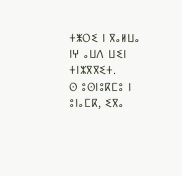ⵜⵥⵔⵉ ⵏ ⴳⴰⵍⵡⴰ ⵏⵖ ⴰⵡⴷ ⵡⵉⵏ ⵜⵏⵣⴳⴳⵉⵜ.
ⵙ ⵓⵙⵏⵓⴽⵎⵓ ⵏ ⵓⵏⴰⵎⴽ, ⵉⴳⴰ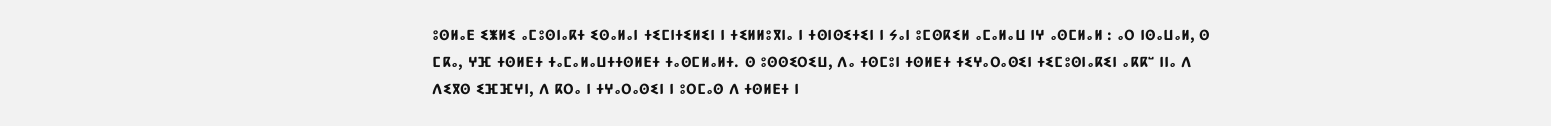ⵓⵙⵍⴰⴹ ⵉⵥⵍⵉ ⴰⵎⵓⵙⵏⴰⴽⵜ ⵉⵙⴰⵍⴰⵏ ⵜⵉⵎⵏⵜⵉⵍⵉⵏ ⵏ ⵜⵉⵍⵍⵓⴳⵏⴰ ⵏ ⵜⵙⵏⵙⵉⵜⵉⵏ ⵏ ⵢⴰⵏ ⵓⵎⵙⴽⵉⵍ ⴰⵎⴰⵍⴰⵡ ⵏⵖ ⴰⵙⵎⵍⴰⵍ : ⴰⵔ ⵏⵙⴰⵡⴰⵍ, ⵙ ⵎⴽⴰ, ⵖⴼ ⵜⵙⵍⴹⵜ ⵜⴰⵎⴰⵍⴰⵡⵜⵜⵙⵍⴹⵜ ⵜⴰⵙⵎⵍⴰⵍⵜ. ⵙ ⵓⵙⵙⵉⵔⵉⵡ, ⴷⴰ ⵜⵙⵎⵓⵏ ⵜⵙⵍⴹⵜ ⵜⵉⵖⴰⵔⴰⵙⵉⵏ ⵜⵉⵎⵓⵙⵏⴰⴽⵉⵏ ⴰⴽⴽⵯ ⵏⵏⴰ ⴷ ⴷⵉⴳⵙ ⵉⴼⴼⵖⵏ, ⴷ ⴽⵔⴰ ⵏ ⵜⵖⴰⵔⴰⵙⵉⵏ ⵏ ⵓⵔⵎⴰⵙ ⴷ ⵜⵙⵍⴹⵜ ⵏ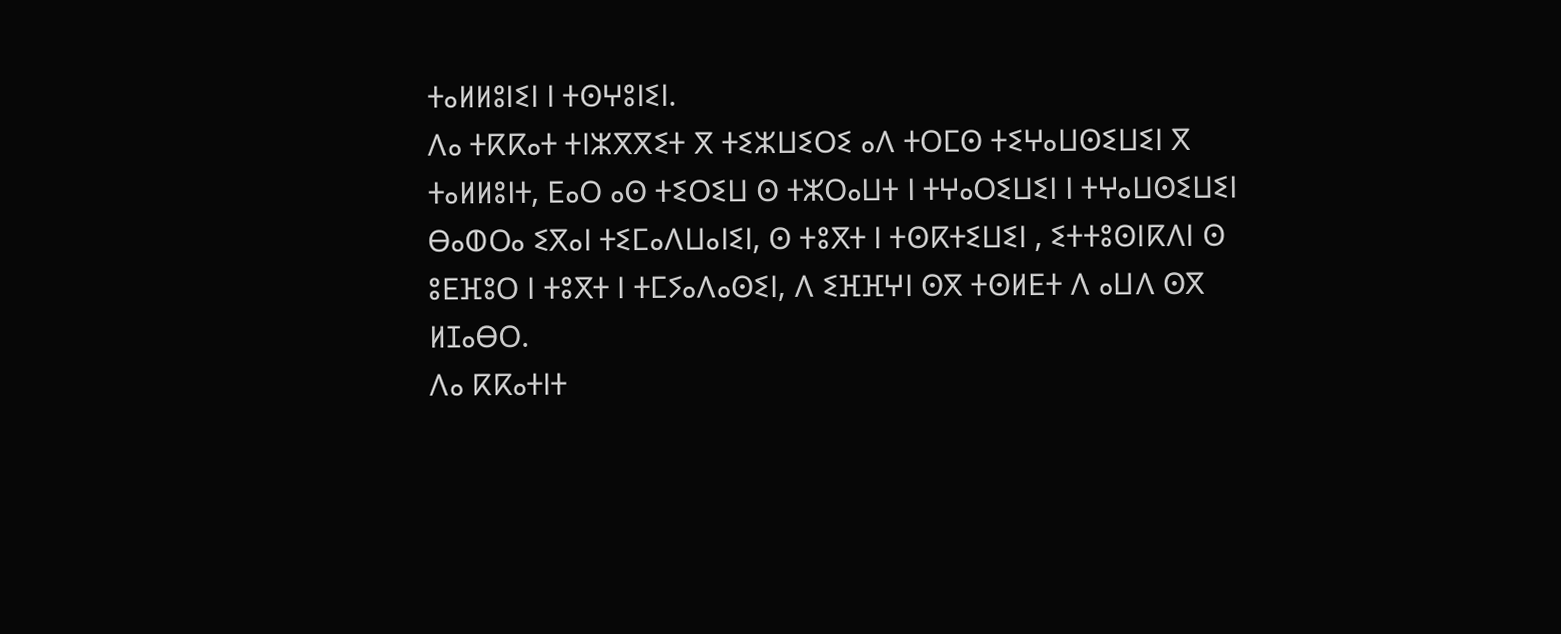ⵜⴰⵍⵍⵓⵏⵉⵏ ⵏ ⵜⵙⵖⵓⵏⵉⵏ.
ⴷⴰ ⵜⴽⴽⴰⵜ ⵜⵏⵣⴳⴳⵉⵜ ⴳ ⵜⵉⵣⵡⵉⵔⵉ ⴰⴷ ⵜⵔⵎⵙ ⵜⵉⵖⴰⵡⵙⵉⵡⵉⵏ ⴳ ⵜⴰⵍⵍⵓⵏⵜ, ⴹⴰⵔ ⴰⵙ ⵜⵉⵔⵉⵡ ⵙ ⵜⵣⵔⴰⵡⵜ ⵏ ⵜⵖⴰⵔⵉⵡⵉⵏ ⵏ ⵜⵖⴰⵡⵙⵉⵡⵉⵏ ⴱⴰⵀⵔⴰ ⵉⴳⴰⵏ ⵜⵉⵎⴰⴷⵡⴰⵏⵉⵏ, ⵙ ⵜⵓⴳⵜ ⵏ ⵜⵙⴽⵜⵉⵡⵉⵏ , ⵉⵜⵜⵓⵙⵏⴽⴷⵏ ⵙ ⵓⴹⴼⵓⵔ ⵏ ⵜⵓⴳⵜ ⵏ ⵜⵎⵢⴰⴷⴰⵙⵉⵏ, ⴷ ⵉⴼⴼⵖⵏ ⵙⴳ ⵜⵙⵍⴹⵜ ⴷ ⴰⵡⴷ ⵙⴳ ⵍⵊⴰⴱⵔ.
ⴷⴰ ⴽⴽⴰⵜⵏⵜ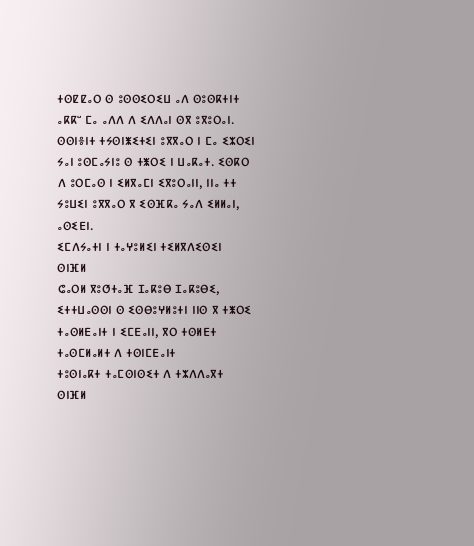ⵜⵙⵇⵇⴰⵔ ⵙ ⵓⵙⵙⵉⵔⵉⵡ ⴰⴷ ⵙⵓⵙⴽⵜⵏⵜ ⴰⴽⴽⵯ ⵎⴰ ⴰⴷⴷ ⴷ ⵉⴷⴷⴰⵏ ⵙⴳ ⵓⴳⵓⵔⴰⵏ. ⵙⵙⵏⴻⵏⵜ ⵜⵢⵙⵏⵥⵉⵜⵉⵏ ⵓⴳⴳⴰⵔ ⵏ ⵎⴰ ⵉⵣⵔⵉⵏ ⵢⴰⵏ ⵓⵙⵎⴰⵢⵏⵓ ⵙ ⵜⵥⵔⵉ ⵏ ⵡⴰⴽⴰⵜ. ⵉⵙⴽⵔ ⴷ ⵓⵔⵎⴰⵙ ⵏ ⵉⵍⴳⴰⵎⵏ ⵉⴳⵓⵔⴰⵏⵏ, ⵏⵏⴰ ⵜⵜ ⵢⵓⵡⵉⵏ ⵓⴳⴳⴰⵔ ⴳ ⵉⵙⴼⴽⴰ ⵢⴰⴷ ⵉⵍⵍⴰⵏ, ⴰⵙⵉⴹⵏ.
ⵉⵎⴷⵢⴰⵜⵏ ⵏ ⵜⴰⵖⵓⵍⵉⵏ ⵜⵉⵍⴳⴷⵉⵙⵉⵏ
ⵙⵏⴼⵍ
ⵛⴰⵔⵍ ⴳⵓⵚⵜⴰⴼ ⵊⴰⴽⵓⴱ ⵊⴰⴽⵓⴱⵉ, ⵉⵜⵜⵡⴰⵙⵙⵏ ⵙ ⵉⵙⴱⵓⵖⵍⵓⵜⵏ ⵏⵏⵙ ⴳ ⵜⵥⵔⵉ ⵜⴰⵙⵍⴹⴰⵏⵜ ⵏ ⵉⵎⴹⴰⵏⵏ, ⴳⵔ ⵜⵙⵍⴹⵜ ⵜⴰⵙⵎⵍⴰⵍⵜ ⴷ ⵜⵙⵏⵎⴹⴰⵏⵜ
ⵜⵓⵙⵏⴰⴽⵜ ⵜⴰⵎⵙⵏⵙⵉⵜ ⴷ ⵜⵣⴷⴷⴰⴳⵜ
ⵙⵏⴼⵍ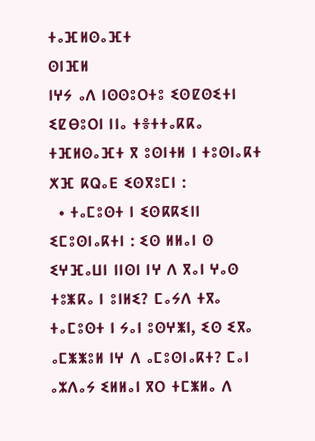ⵜⴰⴼⵍⵙⴰⴼⵜ
ⵙⵏⴼⵍ
ⵏⵖⵢ ⴰⴷ ⵏⵙⵙⵓⵔⵜⵓ ⵉⵙⵇⵙⵉⵜⵏ ⵉⵇⴱⵓⵔⵏ ⵏⵏⴰ ⵜⴻⵜⵜⴰⴽⴽⴰ ⵜⴼⵍⵙⴰⴼⵜ ⴳ ⵓⵙⵏⵜⵍ ⵏ ⵜⵓⵙⵏⴰⴽⵜ ⵅⴼ ⴽⵕⴰⴹ ⵉⵙⴳⵓⵎⵏ :
  • ⵜⴰⵎⵓⵙⵜ ⵏ ⵉⵙⴽⴽⵉⵏⵏ ⵉⵎⵓⵙⵏⴰⴽⵜⵏ : ⵉⵙ ⵍⵍⴰⵏ ⵙ ⵉⵖⴼⴰⵡⵏ ⵏⵏⵙⵏ ⵏⵖ ⴷ ⴳⴰⵏ ⵖⴰⵙ ⵜⵓⵥⴽⴰ ⵏ ⵓⵏⵍⵉ? ⵎⴰⵢⴷ ⵜⴳⴰ ⵜⴰⵎⵓⵙⵜ ⵏ ⵢⴰⵏ ⵓⵙⵖⵥⵏ, ⵉⵙ ⵉⴳⴰ ⴰⵎⵥⵥⵓⵍ ⵏⵖ ⴷ ⴰⵎⵓⵙⵏⴰⴽⵜ? ⵎⴰⵏ ⴰⵣⴷⴰⵢ ⵉⵍⵍⴰⵏ ⴳⵔ ⵜⵎⵥⵍⴰ ⴷ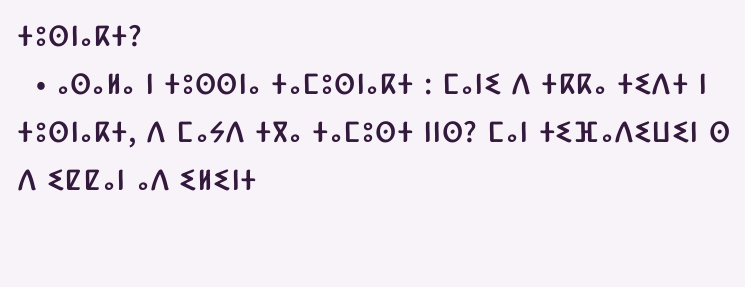ⵜⵓⵙⵏⴰⴽⵜ?
  • ⴰⵙⴰⵍⴰ ⵏ ⵜⵓⵙⵙⵏⴰ ⵜⴰⵎⵓⵙⵏⴰⴽⵜ : ⵎⴰⵏⵉ ⴷ ⵜⴽⴽⴰ ⵜⵉⴷⵜ ⵏ ⵜⵓⵙⵏⴰⴽⵜ, ⴷ ⵎⴰⵢⴷ ⵜⴳⴰ ⵜⴰⵎⵓⵙⵜ ⵏⵏⵙ? ⵎⴰⵏ ⵜⵉⴼⴰⴷⵉⵡⵉⵏ ⵙ ⴷ ⵉⵇⵇⴰⵏ ⴰⴷ ⵉⵍⵉⵏⵜ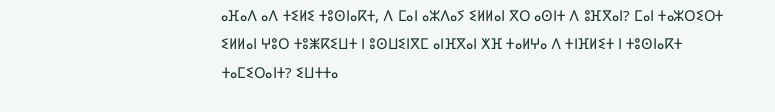ⴰⴼⴰⴷ ⴰⴷ ⵜⵉⵍⵉ ⵜⵓⵙⵏⴰⴽⵜ, ⴷ ⵎⴰⵏ ⴰⵣⴷⴰⵢ ⵉⵍⵍⴰⵏ ⴳⵔ ⴰⵙⵏⵜ ⴷ ⵓⴼⴳⴰⵏ? ⵎⴰⵏ ⵜⴰⵣⵔⵉⵔⵜ ⵉⵍⵍⴰⵏ ⵖⵓⵔ ⵜⵓⵥⴽⵉⵡⵜ ⵏ ⵓⵙⵡⵉⵏⴳⵎ ⴰⵏⴼⴳⴰⵏ ⵅⴼ ⵜⴰⵍⵖⴰ ⴷ ⵜⵏⴼⵍⵉⵜ ⵏ ⵜⵓⵙⵏⴰⴽⵜ ⵜⴰⵎⵉⵔⴰⵏⵜ? ⵉⵡⵜⵜⴰ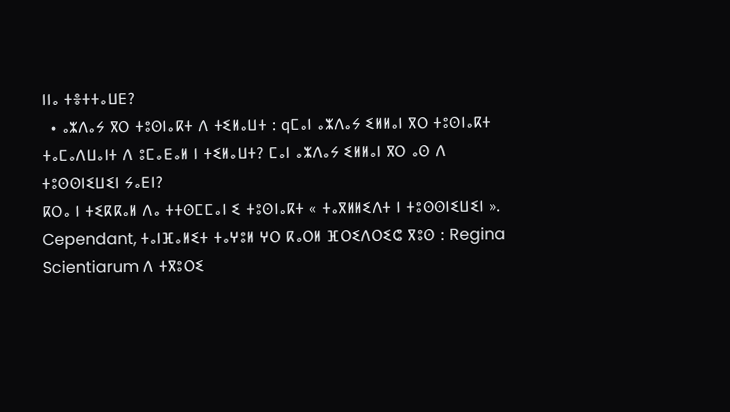ⵏⵏⴰ ⵜⴻⵜⵜⴰⵡⴹ?
  • ⴰⵣⴷⴰⵢ ⴳⵔ ⵜⵓⵙⵏⴰⴽⵜ ⴷ ⵜⵉⵍⴰⵡⵜ : qⵎⴰⵏ ⴰⵣⴷⴰⵢ ⵉⵍⵍⴰⵏ ⴳⵔ ⵜⵓⵙⵏⴰⴽⵜ ⵜⴰⵎⴰⴷⵡⴰⵏⵜ ⴷ ⵓⵎⴰⴹⴰⵍ ⵏ ⵜⵉⵍⴰⵡⵜ? ⵎⴰⵏ ⴰⵣⴷⴰⵢ ⵉⵍⵍⴰⵏ ⴳⵔ ⴰⵙ ⴷ ⵜⵓⵙⵙⵏⵉⵡⵉⵏ ⵢⴰⴹⵏ?
ⴽⵔⴰ ⵏ ⵜⵉⴽⴽⴰⵍ ⴷⴰ ⵜⵜⵙⵎⵎⴰⵏ ⵉ ⵜⵓⵙⵏⴰⴽⵜ « ⵜⴰⴳⵍⵍⵉⴷⵜ ⵏ ⵜⵓⵙⵙⵏⵉⵡⵉⵏ ». Cependant, ⵜⴰⵏⴼⴰⵍⵉⵜ ⵜⴰⵖⵓⵍ ⵖⵔ ⴽⴰⵔⵍ ⴼⵔⵉⴷⵔⵉⵛ ⴳⵓⵙ : Regina Scientiarum ⴷ ⵜⴳⵓⵔⵉ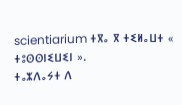scientiarium ⵜⴳⴰ ⴳ ⵜⵉⵍⴰⵡⵜ « ⵜⵓⵙⵙⵏⵉⵡⵉⵏ ».
ⵜⴰⵣⴷⴰⵢⵜ ⴷ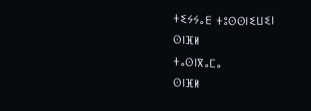ⵜⵉⵢⵢⴰⴹ ⵜⵓⵙⵙⵏⵉⵡⵉⵏ
ⵙⵏⴼⵍ
ⵜⴰⵙⵏⴳⴰⵎⴰ
ⵙⵏⴼⵍ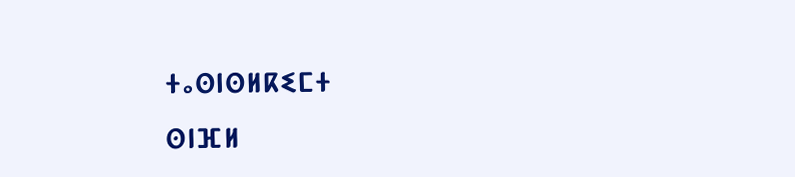ⵜⴰⵙⵏⵙⵍⴽⵉⵎⵜ
ⵙⵏⴼⵍ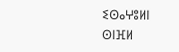ⵉⵙⴰⵖⵓⵍⵏ
ⵙⵏⴼⵍ